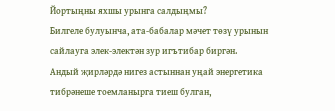Йортыңны яхшы урынга салдыңмы?
Билгеле булуынча, ата-бабалар мәчет төзү урынын сайлауга элек-электән зур игътибар биргән.
Андый җирләрдә нигез астыннан уңай энергетика тибрәнеше тоемланырга тиеш булган,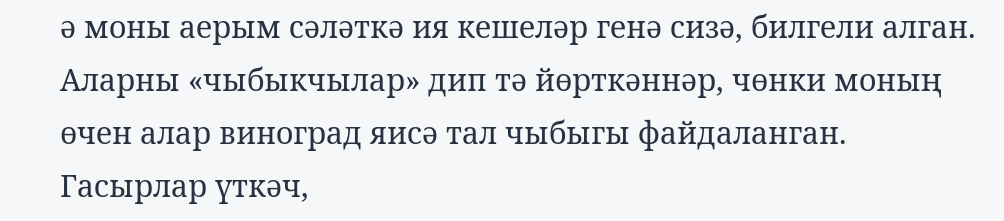ә моны аерым сәләткә ия кешеләр генә сизә, билгели алган. Аларны «чыбыкчылар» дип тә йөрткәннәр, чөнки моның өчен алар виноград яисә тал чыбыгы файдаланган.
Гасырлар үткәч,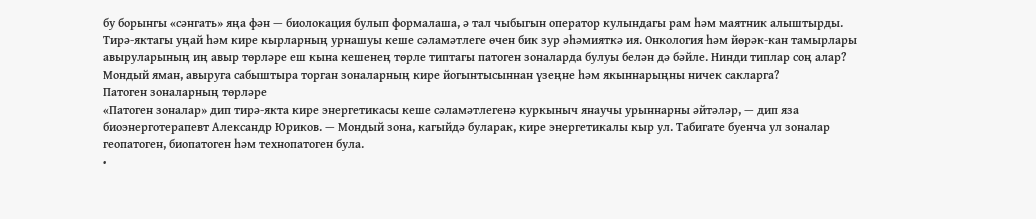бу борынгы «сәнгать» яңа фән — биолокация булып формалаша, ә тал чыбыгын оператор кулындагы рам һәм маятник алыштырды. Тирә-яктагы уңай һәм кире кырларның урнашуы кеше сәламәтлеге өчен бик зур әһәмияткә ия. Онкология һәм йөрәк-кан тамырлары авыруларының иң авыр төрләре еш кына кешенең төрле типтагы патоген зоналарда булуы белән дә бәйле. Нинди типлар соң алар? Мондый яман, авыруга сабыштыра торган зоналарның кире йогынтысыннан үзеңне һәм якыннарыңны ничек сакларга?
Патоген зоналарның төрләре
«Патоген зоналар» дип тирә-якта кире энергетикасы кеше сәламәтлегенә куркыныч янаучы урыннарны әйтәләр, — дип яза биоэнерготерапевт Александр Юриков. — Мондый зона, кагыйдә буларак, кире энергетикалы кыр ул. Табигате буенча ул зоналар геопатоген, биопатоген һәм технопатоген була.
•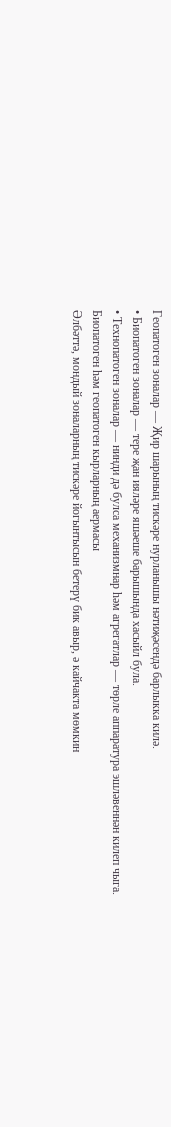Геопатоген зоналар — Җир шарының тискәре нурланышы нәтиҗәсендә барлыкка килә.
• Биопатоген зоналар — тере җан ияләре яшәеше барышында хасыйл була.
• Технопатоген зоналар — нинди дә булса механизмнар һәм агрегатлар — төрле аппаратура эшләвеннән килеп чыга.
Биопатоген һәм геопатоген кырларның аермасы
Әлбәттә, мондый зоналарның тискәре йогынтысын бетерү бик авыр, ә кайчакта мөмкин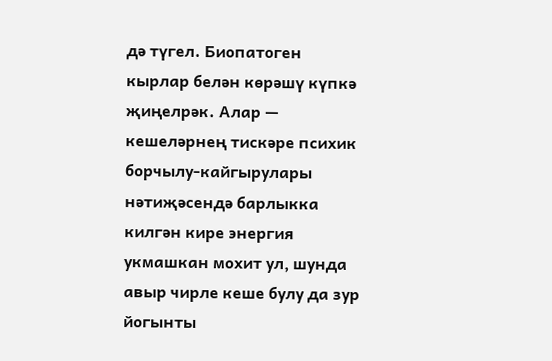дә түгел. Биопатоген кырлар белән көрәшү күпкә җиңелрәк. Алар — кешеләрнең тискәре психик борчылу-кайгырулары нәтиҗәсендә барлыкка килгән кире энергия укмашкан мохит ул, шунда авыр чирле кеше булу да зур йогынты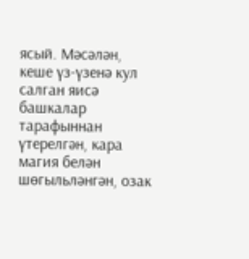ясый. Мәсәлән, кеше үз-үзенә кул салган яисә башкалар тарафыннан үтерелгән, кара магия белән шөгыльләнгән, озак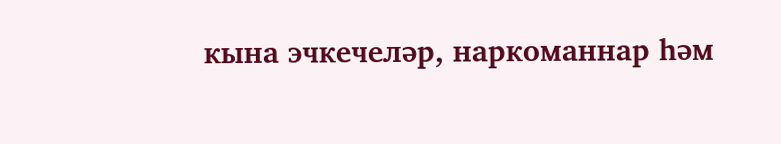кына эчкечеләр, наркоманнар һәм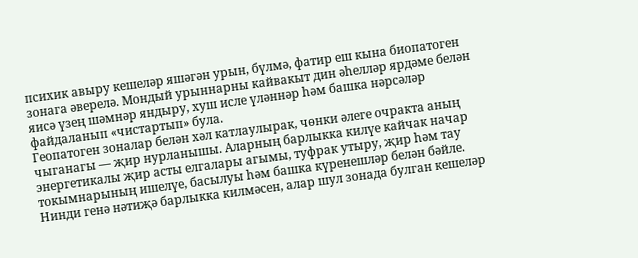психик авыру кешеләр яшәгән урын, бүлмә, фатир еш кына биопатоген зонага әверелә. Мондый урыннарны кайвакыт дин әһелләр ярдәме белән яисә үзең шәмнәр яндыру, хуш исле үләннәр һәм башка нәрсәләр файдаланып «чистартып» була.
Геопатоген зоналар белән хәл катлаулырак, чөнки әлеге очракта аның чыганагы — җир нурланышы. Аларның барлыкка килүе кайчак начар энергетикалы җир асты елгалары агымы, туфрак утыру, җир һәм тау токымнарының ишелүе, басылуы һәм башка күренешләр белән бәйле. Нинди генә нәтиҗә барлыкка килмәсен, алар шул зонада булган кешеләр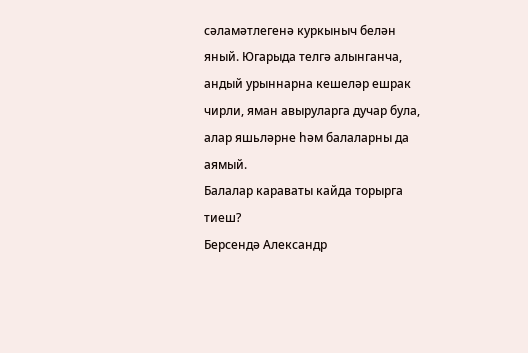сәламәтлегенә куркыныч белән яный. Югарыда телгә алынганча, андый урыннарна кешеләр ешрак чирли, яман авыруларга дучар була, алар яшьләрне һәм балаларны да аямый.
Балалар караваты кайда торырга тиеш?
Берсендә Александр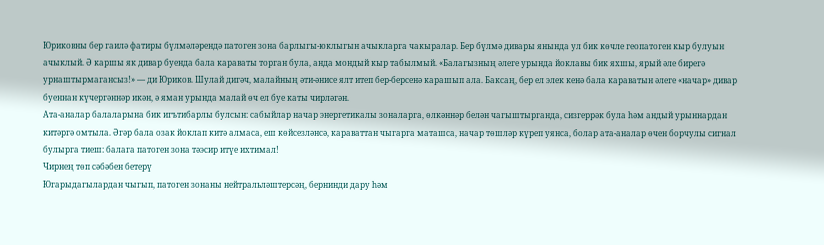Юриковны бер гаилә фатиры бүлмәләрендә патоген зона барлыгы-юклыгын ачыкларга чакыралар. Бер бүлмә дивары янында ул бик көчле геопатоген кыр булуын ачыклый. Ә каршы як дивар буенда бала караваты торган була, анда мондый кыр табылмый. «Балагызның әлеге урында йоклавы бик яхшы, ярый әле бирегә урнаштырмагансыз!» — ди Юриков. Шулай дигәч, малайның әти-әнисе ялт итеп бер-берсенә карашып ала. Баксаң, бер ел элек кенә бала караватын әлеге «начар» дивар буеннан күчергәннәр икән, ә яман урында малай өч ел буе каты чирләгән.
Ата-аналар балаларына бик игътибарлы булсын: сабыйлар начар энергетикалы зоналарга, өлкәннәр белән чагыштырганда, сизгеррәк була һәм андый урыннардан китәргә омтыла. Әгәр бала озак йоклап китә алмаса, еш көйсезләнсә, караваттан чыгарга маташса, начар төшләр күреп уянса, болар ата-аналар өчен борчулы сигнал булырга тиеш: балага патоген зона тәэсир итүе ихтимал!
Чирнең төп сәбәбен бетерү
Югарыдагылардан чыгып, патоген зонаны нейтральләштерсәң, бернинди дару һәм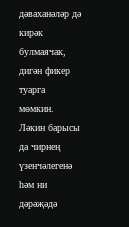дәваханәләр дә кирәк булмаячак, дигән фикер туарга мөмкин. Ләкин барысы да чирнең үзенчәлегенә һәм ни дәрәҗәдә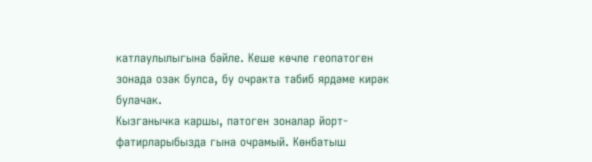катлаулылыгына бәйле. Кеше көчле геопатоген зонада озак булса, бу очракта табиб ярдәме кирәк булачак.
Кызганычка каршы, патоген зоналар йорт-фатирларыбызда гына очрамый. Көнбатыш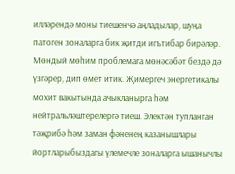илләрендә моны тиешенчә аңладылар, шуңа патоген зоналарга бик җитди игътибар бирәләр.
Мөндый мөһим проблемага мөнәсәбәт бездә дә үзгәрер, дип өмет итик. Җимергеч энергетикалы мохит вакытында ачыкланырга һәм нейтральләштерелергә тиеш. Электән тупланган тәҗрибә һәм заман фәненең казанышлары йортларыбыздагы үлемечле зоналарга ышанычлы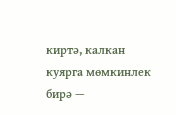киртә, калкан куярга мөмкинлек бирә —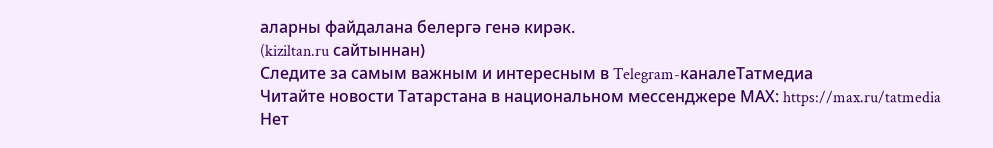аларны файдалана белергә генә кирәк.
(kiziltan.ru сайтыннан)
Следите за самым важным и интересным в Telegram-каналеТатмедиа
Читайте новости Татарстана в национальном мессенджере MАХ: https://max.ru/tatmedia
Нет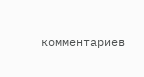комментариев